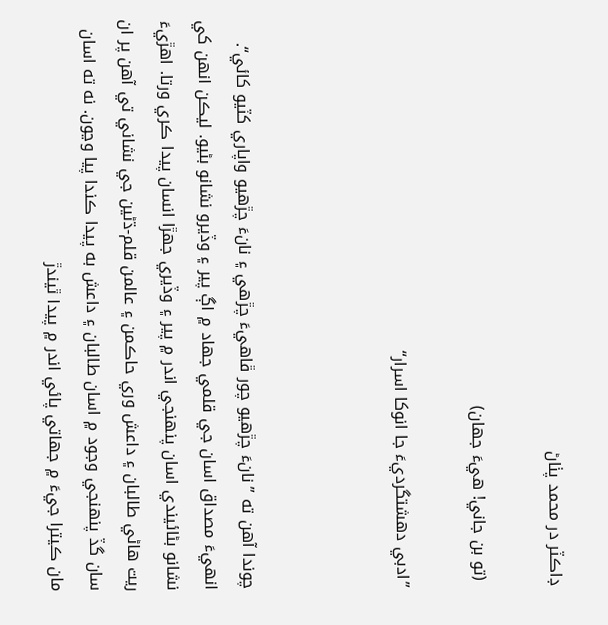ڊاڪٽر در محمد پٺاڻ

 (تو بن جاني! هيءَ جهان)

”ادبي دهشتگرديءَ جا انوکا اسرار“



چوندا آهن ته ”نانءَ چڙهيو چور ڦاهيءَ چڙهي ۽ نانءَ چڙهيو واپاري کٽيو کائي“. انهيءَ مصداق اسان جي قلمي جهاد ۾ اڳ پير ۽ وڏيرو نشانو بڻيو. ليڪن انهن کي نشانو بڻائيندي اسان پنهنجي اندر ۾ پير ۽ وڏيري جهڙا انسان پيدا ڪري ورتا. اهڙيءَ ريت هاڻي طالبان ۽ داعش وري حاڪمن ۽ عالمن قلم-ڌڻين جي نشاني تي آهن پر ان سان گڏ پنهنجي وجود ۾ اسان طالبان ۽ داعش به پيدا ڪندا پيا وڃون. نه ته اسان مان ڪيترا جيءَ ۾ جهاتي پائي اندر ۾ پيدا ٿيندڙ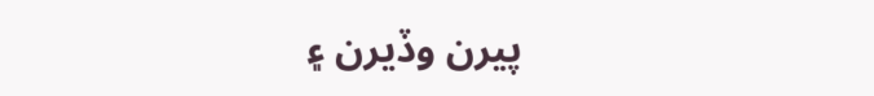پيرن وڏيرن ۽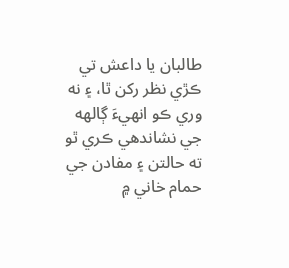طالبان يا داعش تي ڪڙي نظر رکن ٿا، ۽ نه وري ڪو انهيءَ ڳالهه جي نشاندهي ڪري ٿو ته حالتن ۽ مفادن جي حمام خاني ۾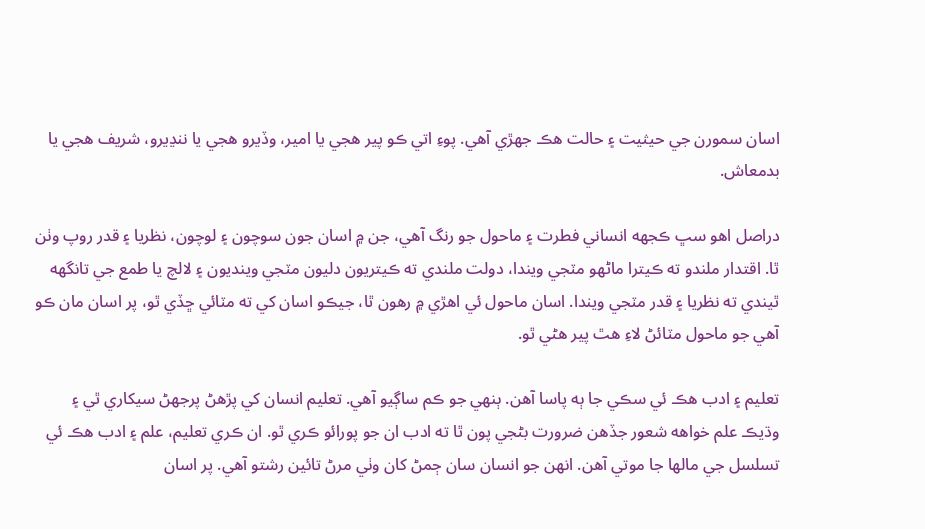اسان سمورن جي حيثيت ۽ حالت هڪ جهڙي آهي. پوءِ اتي ڪو پير هجي يا امير، وڏيرو هجي يا ننڍيرو، شريف هجي يا بدمعاش.

دراصل اهو سڀ ڪجهه انساني فطرت ۽ ماحول جو رنگ آهي، جن ۾ اسان جون سوچون ۽ لوچون، نظريا ۽ قدر روپ وٺن ٿا. اقتدار ملندو ته ڪيترا ماڻهو مٽجي ويندا، دولت ملندي ته ڪيتريون دليون مٽجي وينديون ۽ لالچ يا طمع جي تانگهه ٿيندي ته نظريا ۽ قدر مٽجي ويندا. اسان ماحول ئي اهڙي ۾ رهون ٿا، جيڪو اسان کي ته مٽائي ڇڏي ٿو، پر اسان مان ڪو آهي جو ماحول مٽائڻ لاءِ هٿ پير هڻي ٿو.

تعليم ۽ ادب هڪ ئي سڪي جا ٻه پاسا آهن. ٻنهي جو ڪم ساڳيو آهي. تعليم انسان کي پڙهڻ پرجهڻ سيکاري ٿي ۽ وڌيڪ علم خواهه شعور جڏهن ضرورت بڻجي پون ٿا ته ادب ان جو پورائو ڪري ٿو. ان ڪري تعليم، علم ۽ ادب هڪ ئي تسلسل جي مالها جا موتي آهن. انهن جو انسان سان ڄمڻ کان وٺي مرڻ تائين رشتو آهي. پر اسان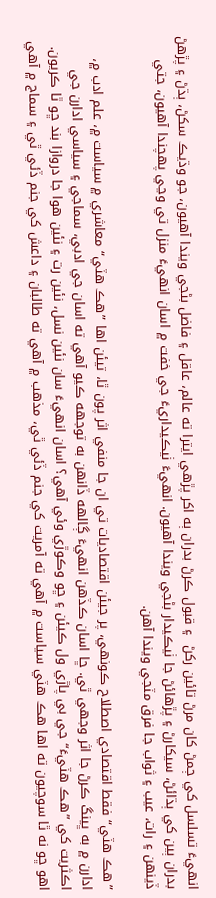انهيءَ تسلسل کي ڄمڻ کان مرڻ تائين رکڻ  ۽ قبول ڪرڻ بدران ٻه اکر پڙهي ايترا ته عالم، عاقل ۽ فاضل بڻجي ويندا آهيون، جو وڌيڪ سکڻ، ٻڌڻ ۽ پڙهڻ بدران ٻين کي ٻڌائڻ، سيکارڻ ۽ پڙهائڻ جا ٺيڪيدار بڻجي ويندا آهيون. انهيءَ ٺيڪيداريءَ جي خفت ۾ اسان انهيءَ منزل تي وڃي پهچندا آهيون، جتي ڏينهن ۽ رات، عيب ۽ ثواب جا فرق مٽجي ويندا آهن.

”هڪ هٽي“ فقط اقتصادي اصطلاح ڪونهي، پر جيئن اقتصاديات تي ان جا منفي اثر پون ٿا، تيئن اها ”هڪ هٽي“ معاشري ۾ سياست ۾، علم ادب ۾، ادارن ۾ به ڀينگ ڪرڻ جا اثر وجهي ٿي. ڇا اسان ڪڏهن انهيءَ ڳالهه ڏانهن به توجهه ڪيو آهي ته اسان جي ادبي، سماجي ۽ سياسي ادارن جي اڪثريت کي ”هڪ هٽيءَ“ جي بي پاڙي ول ڪيئن ۽ ڇو وڪوڙي وئي آهي؟ اسان انهيءَ سان نئين نسل، نئين رت ۽ نئين هوا جا دروازا بند ڇو ٿا ڪريون. اهو ڇو نه ٿا سوچيون ته اها هڪ هٽي سياست ۾ آهي ته آمريت کي جنم ڏئي ٿي، مذهب ۾ آهي ته طالبان ۽ داعش کي جنم ڏئي ٿي ۽ سماج ۾ آهي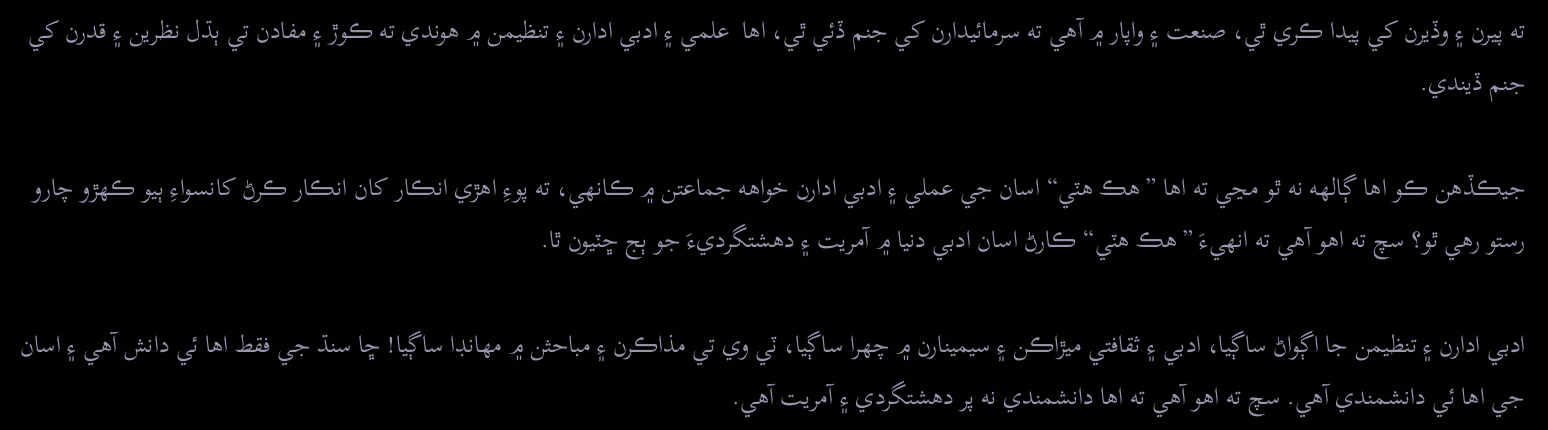ته پيرن ۽ وڏيرن کي پيدا ڪري ٿي، صنعت ۽ واپار ۾ آهي ته سرمائيدارن کي جنم ڏئي ٿي، اها  علمي ۽ ادبي ادارن ۽ تنظيمن ۾ هوندي ته ڪوڙ ۽ مفادن تي ٻڌل نظرين ۽ قدرن کي جنم ڏيندي.

جيڪڏهن ڪو اها ڳالهه نه ٿو مڃي ته اها ”هڪ هٽي“ اسان جي عملي ۽ ادبي ادارن خواهه جماعتن ۾ ڪانهي، ته پوءِ اهڙي انڪار کان انڪار ڪرڻ کانسواءِ ٻيو ڪهڙو چارو رستو رهي ٿو؟ سچ ته اهو آهي ته انهيءَ ”هڪ هٽي“ ڪارڻ اسان ادبي دنيا ۾ آمريت ۽ دهشتگرديءَ جو ٻج ڇٽيون ٿا.

ادبي ادارن ۽ تنظيمن جا اڳواڻ ساڳيا، ادبي ۽ ثقافتي ميڙاڪن ۽ سيمينارن ۾ چهرا ساڳيا، ٽي وي تي مذاڪرن ۽ مباحثن ۾ مهانڊا ساڳيا! ڇا سنڌ جي فقط اها ئي دانش آهي ۽ اسان جي اها ئي دانشمندي آهي. سچ ته اهو آهي ته اها دانشمندي نه پر دهشتگردي ۽ آمريت آهي.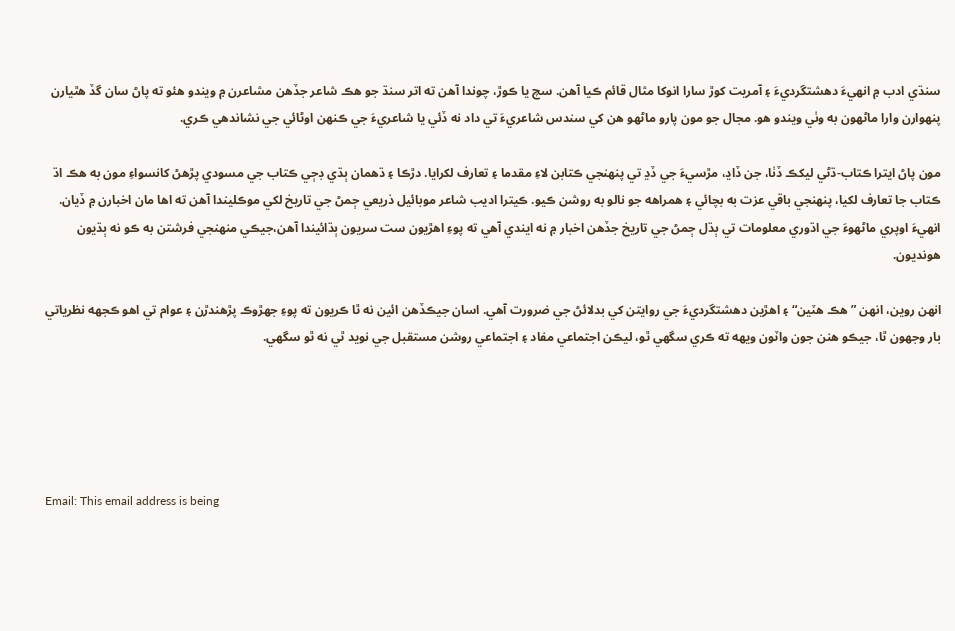سنڌي ادب ۾ انهيءَ دهشتگرديءَ ۽ آمريت کوڙ سارا انوکا مثال قائم ڪيا آهن. سچ يا ڪوڙ، چوندا آهن ته اتر سنڌ جو هڪ شاعر جڏهن مشاعرن ۾ ويندو هئو ته پاڻ سان گڏ هٿيارن پنهوارن وارا ماڻهون به وٺي ويندو هو. مجال جو مون پارو ماڻهو هن کي سندس شاعريءَ تي داد نه ڏئي يا شاعريءَ جي ڪنهن اوڻائي جي نشاندهي ڪري.

مون پاڻ ايترا ڪتاب-ڌڻي ليکڪ ڏٺا، جن ڏاڍ، مڙسيءَ جي ڏڍ تي پنهنجي ڪتابن لاءِ مقدما ۽ تعارف لکرايا. دڙڪا ۽ ڌهمان ٻڌي ڊڄي ڪتاب جي مسودي پڙهڻ کانسواءِ مون به هڪ اڌ ڪتاب جا تعارف لکيا، پنهنجي باقي عزت به بچائي ۽ همراهه جو نالو به روشن ڪيو. ڪيترا اديب شاعر موبائيل ذريعي ڄمڻ جي تاريخ لکي موڪليندا آهن ته اها مان اخبارن ۾ ڏيان. انهيءَ اوپري ماڻهوءَ جي اڌوري معلومات تي ٻڌل ڄمڻ جي تاريخ جڏهن اخبار ۾ نه ايندي آهي ته پوءِ اهڙيون ست سريون ٻڌائيندا آهن،جيڪي منهنجي فرشتن به ڪو نه ٻڌيون هونديون.

انهن روين، انهن ”هڪ هٽين“ ۽ اهڙين دهشتگرديءَ جي روايتن کي بدلائڻ جي ضرورت آهي. اسان جيڪڏهن ائين نه ٿا ڪريون ته پوءِ جهڙوڪ پڙهندڙن ۽ عوام تي اهو ڪجهه نظرياتي بار وجهون ٿا، جيڪو هنن جون واٽون ويهه ته ڪري سگهي ٿو، ليڪن اجتماعي مفاد ۽ اجتماعي روشن مستقبل جي نويد ٿي نه ٿو سگهي.





Email: This email address is being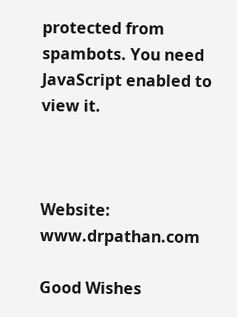protected from spambots. You need JavaScript enabled to view it.



Website: www.drpathan.com

Good Wishes